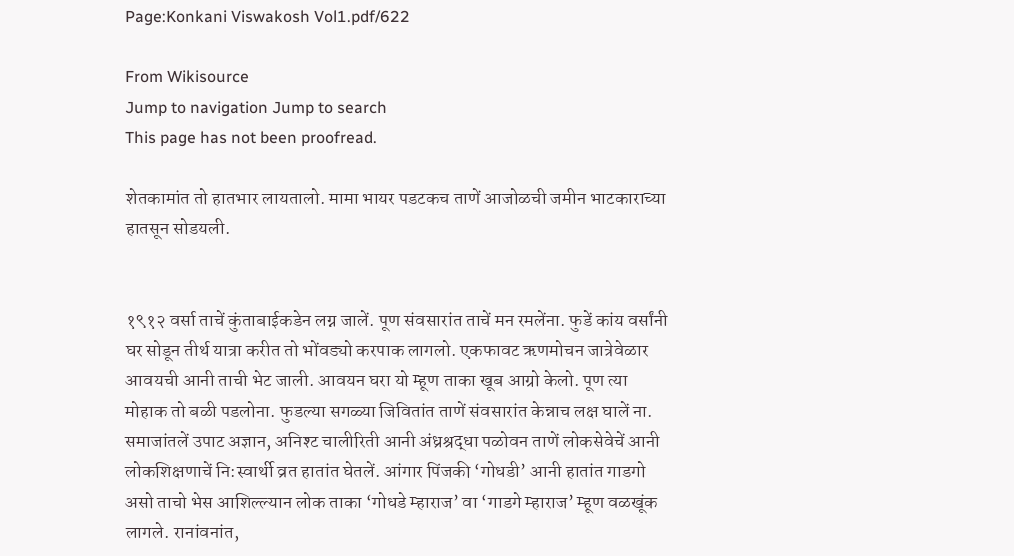Page:Konkani Viswakosh Vol1.pdf/622

From Wikisource
Jump to navigation Jump to search
This page has not been proofread.

शेतकामांत तो हातभार लायतालो. मामा भायर पडटकच ताणें आजोळची जमीन भाटकाराच्या हातसून सोडयली.


१९१२ वर्सा ताचें कुंताबाईकडेन लग्न जालें. पूण संवसारांत ताचें मन रमलेंना. फुडें कांय वर्सांनी घर सोडून तीर्थ यात्रा करीत तो भोंवड्यो करपाक लागलो. एकफावट ऋणमोचन जात्रेवेळार आवयची आनी ताची भेट जाली. आवयन घरा यो म्हूण ताका खूब आग्रो केलो. पूण त्या मोहाक तो बळी पडलोना. फुडल्या सगळ्या जिवितांत ताणें संवसारांत केन्नाच लक्ष घालें ना. समाजांतलें उपाट अज्ञान, अनिश्ट चालीरिती आनी अंध्रश्रद्धा पळोवन ताणें लोकसेवेचें आनी लोकशिक्षणाचें नि:स्वार्थी व्रत हातांत घेतलें. आंगार पिंजकी ‘गोधडी’ आनी हातांत गाडगो असो ताचो भेस आशिल्ल्यान लोक ताका ‘गोधडे म्हाराज’ वा ‘गाडगे म्हाराज’ म्हूण वळखूंक लागले. रानांवनांत,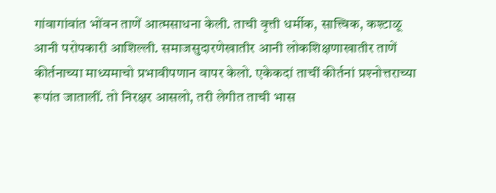गांवागांवांत भोंवन ताणें आत्मसाधना केली. ताची वृत्ती धर्मीक, सात्त्विक, कश्टाळू आनी परोपकारी आशिल्ली. समाजसुदारणेखातीर आनी लोकशिक्षणाखातीर ताणें कीर्तनाच्या माध्यमाचो प्रभावीपणान वापर केलो. एकेकदां ताचीं कीर्तनां प्रश्‍नोत्तराच्या रूपांत जातालीं. तो निरक्षर आसलो, तरी लेगीत ताची भास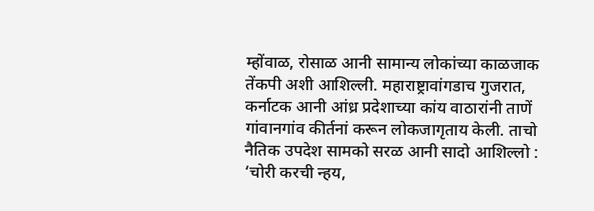म्होंवाळ, रोसाळ आनी सामान्य लोकांच्या काळजाक तेंकपी अशी आशिल्ली. महाराष्ट्रावांगडाच गुजरात, कर्नाटक आनी आंध्र प्रदेशाच्या कांय वाठारांनी ताणें गांवानगांव कीर्तनां करून लोकजागृताय केली. ताचो नैतिक उपदेश सामको सरळ आनी सादो आशिल्लो : ‘चोरी करची न्हय,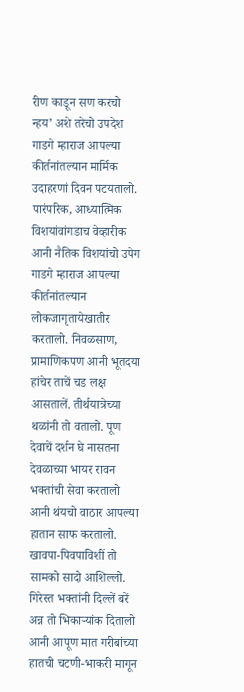रीण काडून सण करचो न्हय’ अशे तरेचो उपदेश गाडगे म्हाराज आपल्या कीर्तनांतल्यान मार्मिक उदाहरणां दिवन पटयतालो. पारंपरिक, आध्यात्मिक विशयांवांगडाच वेव्हारीक आनी नैतिक विशयांचो उपेग गाडगे म्हाराज आपल्या कीर्तनांतल्यान लोकजागृतायेखातीर करतालो. निवळसाण, प्रामाणिकपण आनी भूतदया हांचेर ताचें चड लक्ष आसतालें. तीर्थयात्रेच्या थळांनी तो वतालो. पूण देवाचें दर्शन घे नासतना देवळाच्या भायर रावन भक्तांची सेवा करतालो आनी थंयचो वाठार आपल्या हातान साफ करतालो. खावपा-पिवपाविशीं तो सामको सादो आशिल्लो. गिरेस्त भक्तांनी दिल्लें बरें अन्न तो भिकार्‍यांक दितालो आनी आपूण मात गरीबांच्या हातची चटणी-भाकरी मागून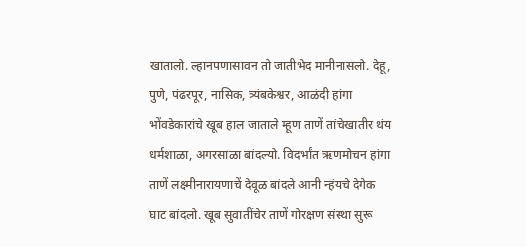खातालो. ल्हानपणासावन तो जातीभेद मानीनासलो. देहू, पुणे, पंढरपूर, नासिक, त्र्यंबकेश्वर, आळंदी हांगा भोंवडेकारांचे खूब हाल जाताले म्हूण ताणें तांचेखातीर थंय धर्मशाळा, अगरसाळा बांदल्यो. विदर्भांत ऋणमोचन हांगा ताणें लक्ष्मीनारायणाचें देवूळ बांदले आनी न्हंयचे देगेक घाट बांदलो. खूब सुवातींचेर ताणें गोरक्षण संस्था सुरू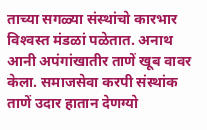ताच्या सगळ्या संस्थांचो कारभार विश्‍वस्त मंडळां पळेतात. अनाथ आनी अपंगांखातीर ताणें खूब वावर केला. समाजसेवा करपी संस्थांक ताणें उदार हातान देणग्यो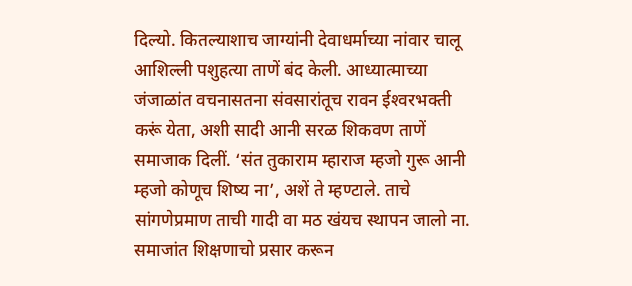दिल्यो. कितल्याशाच जाग्यांनी देवाधर्माच्या नांवार चालू आशिल्ली पशुहत्या ताणें बंद केली. आध्यात्माच्या जंजाळांत वचनासतना संवसारांतूच रावन ईश्‍वरभक्ती करूं येता, अशी सादी आनी सरळ शिकवण ताणें समाजाक दिलीं. ‘संत तुकाराम म्हाराज म्हजो गुरू आनी म्हजो कोणूच शिष्य ना’, अशें ते म्हण्टाले. ताचे सांगणेप्रमाण ताची गादी वा मठ खंयच स्थापन जालो ना. समाजांत शिक्षणाचो प्रसार करून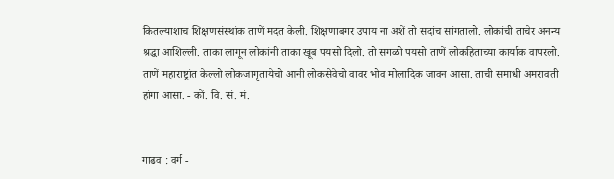कितल्याशाच शिक्षणसंस्थांक ताणें मदत केली. शिक्षणाबगर उपाय ना अशें तो सदांच सांगतालो. लोकांची ताचेर अनन्य श्रद्धा आशिल्ली. ताका लागून लोकांनी ताका खूब पयसो दिलो. तो सगळो पयसो ताणें लोकहिताच्या कार्याक वापरलो. ताणें महाराष्ट्रांत केल्लो लोकजागृतायेचो आनी लोकसेवेचो वावर भोव मोलादिक जावन आसा. ताची समाधी अमरावती हांगा आसा. - कों. वि. सं. मं.


गाढव : वर्ग -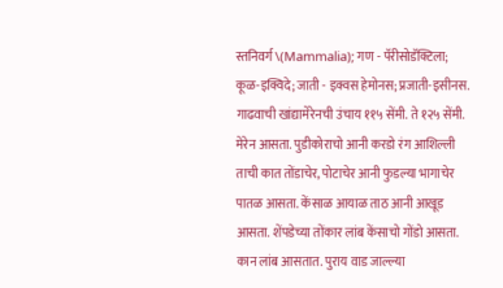स्तनिवर्ग \(Mammalia); गण - पॅरीसोडॅक्टिला; कूळ-इक्विदे; जाती - इक्वस हेमोनस; प्रजाती-इसीनस. गाढवाची खांद्यामेरेनची उंचाय ११५ सेंमी. ते १२५ सेंमी. मेरेन आसता. पुडीकोराचो आनी करडो रंग आशिल्ली ताची कात तोंडाचेर, पोटाचेर आनी फुडल्या भागाचेर पातळ आसता. केंसाळ आयाळ ताठ आनी आखूड आसता. शेंपडेच्या तोंकार लांब केंसाचो गोंडो आसता. कान लांब आसतात. पुराय वाड जाल्ल्या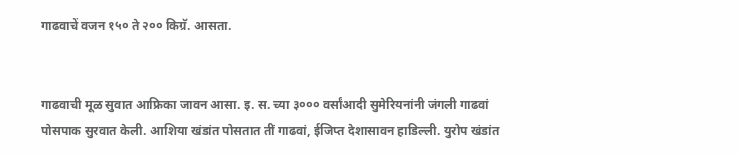गाढवाचें वजन १५० ते २०० किग्रॅ. आसता.


गाढवाची मूळ सुवात आफ्रिका जावन आसा. इ. स. च्या ३००० वर्सांआदी सुमेरियनांनी जंगली गाढवां पोसपाक सुरवात केली. आशिया खंडांत पोसतात तीं गाढवां, ईजिप्त देशासावन हाडिल्ली. युरोप खंडांत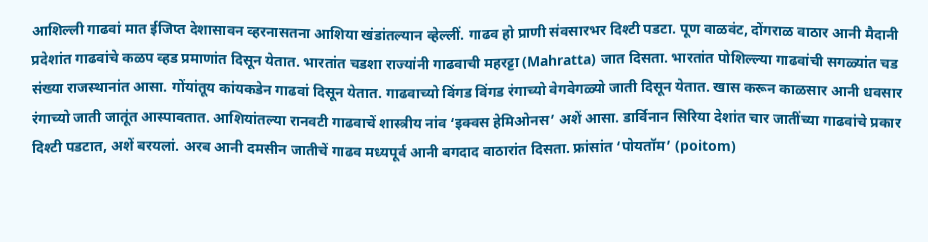आशिल्ली गाढवां मात ईजिप्त देशासावन व्हरनासतना आशिया खंडांतल्यान व्हेल्लीं. गाढव हो प्राणी संवसारभर दिश्टी पडटा. पूण वाळवंट, दोंगराळ वाठार आनी मैदानी प्रदेशांत गाढवांचे कळप व्हड प्रमाणांत दिसून येतात. भारतांत चडशा राज्यांनी गाढवाची महरट्टा (Mahratta) जात दिसता. भारतांत पोशिल्ल्या गाढवांची सगळ्यांत चड संख्या राजस्थानांत आसा. गोंयांतूय कांयकडेन गाढवां दिसून येतात. गाढवाच्यो विंगड विंगड रंगाच्यो वेगवेगळ्यो जाती दिसून येतात. खास करून काळसार आनी धवसार रंगाच्यो जाती जातूंत आस्पावतात. आशियांतल्या रानवटी गाढवाचें शास्त्रीय नांव ‘इक्वस हेमिओनस’ अशें आसा. डार्विनान सिरिया देशांत चार जातींच्या गाढवांचे प्रकार दिश्टी पडटात, अशें बरयलां. अरब आनी दमसीन जातीचें गाढव मध्यपूर्व आनी बगदाद वाठारांत दिसता. फ्रांसांत ‘पोयतॉम’ (poitom)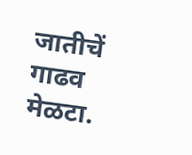जातीचें गाढव मेळटा.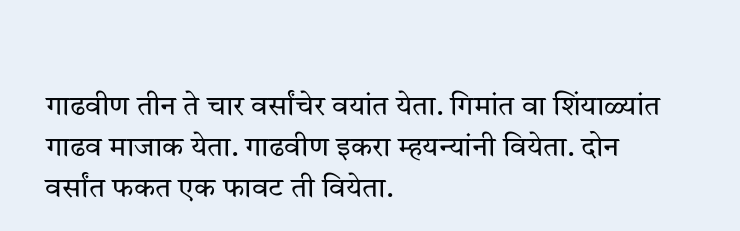गाढवीण तीन ते चार वर्सांचेर वयांत येता. गिमांत वा शिंयाळ्यांत गाढव माजाक येता. गाढवीण इकरा म्हयन्यांनी वियेता. दोन वर्सांत फकत एक फावट ती वियेता.